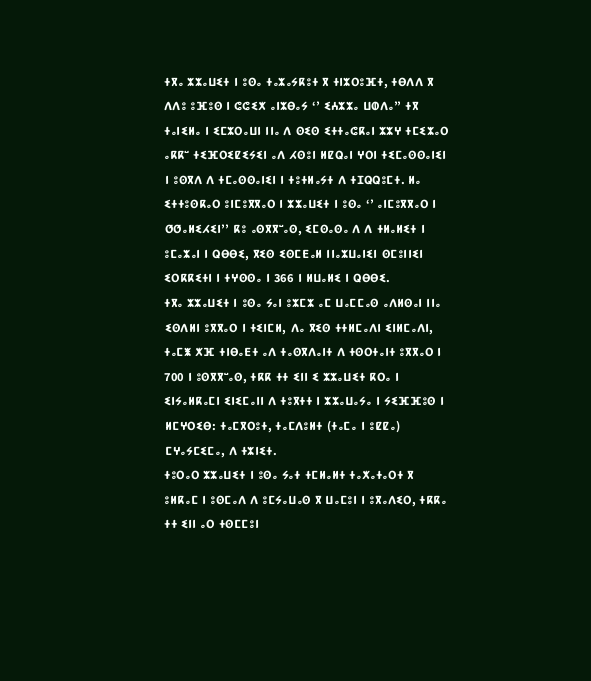ⵜⴳⴰ ⵣⵣⴰⵡⵉⵜ ⵏ ⵓⵙⴰ ⵜⴰⵣⴰⵢⴽⵓⵜ ⴳ ⵜⵏⵣⵔⵓⴼⵜ, ⵜⴱⴷⴷ ⴳ ⴷⴷⵓ ⵓⴼⵓⵙ ⵏ ⵛⵛⵉⵅ ⴰⵏⵣⴱⴰⵢ ‘’ ⵉⵄⵣⵣⴰ ⵡⵀⴷⴰ’’ ⵜⴳ ⵜⴰⵏⵉⵍⴰ ⵏ ⵉⵎⵣⵔⴰⵡⵏ ⵏⵏⴰ ⴷ ⵙⵉⵙ ⵉⵜⵜⴰⵛⴽⴰⵏ ⵣⵣⵖ ⵜⵎⵉⵣⴰⵔ ⴰⴽⴽⵯ ⵜⵉⴼⵔⵉⵇⵉⵢⵉⵏ ⴰⴷ ⵃⵙⵓⵏ ⵍⵇⵕⴰⵏ ⵖⵔⵏ ⵜⵉⵎⴰⵙⵙⴰⵏⵉⵏ ⵏ ⵓⵙⴳⴷ ⴷ ⵜⵎⴰⵙⵙⴰⵏⵉⵏ ⵏ ⵜⵓⵜⵍⴰⵢⵜ ⴷ ⵜⵊⵕⵕⵓⵎⵜ. ⵍⴰ ⵉⵜⵜⵓⵙⴽⴰⵔ ⵓⵏⵎⵓⴳⴳⴰⵔ ⵏ ⵣⵣⴰⵡⵉⵜ ⵏ ⵓⵙⴰ ‘’ ⴰⵏⵎⵓⴳⴳⴰⵔ ⵏ ⵚⵚⴰⵍⵉⵃⵉⵏ’’ ⴽⵓ ⴰⵙⴳⴳⵯⴰⵙ, ⵉⵎⵙⴰⵙⴰ ⴷ ⴷ ⵜⵍⴰⵍⵉⵜ ⵏ ⵓⵎⴰⵣⴰⵏ ⵏ ⵕⴱⴱⵉ, ⴳⵉⵙ ⵉⵙⵎⴹⴰⵍ ⵏⵏⴰⵣⵡⴰⵏⵉⵏ ⵙⵎⵓⵏⵏⵉⵏ ⵉⵔⴽⴽⵉⵜⵏ ⵏ ⵜⵖⵙⵙⴰ ⵏ 366 ⵏ ⵍⵡⴰⵍⵉ ⵏ ⵕⴱⴱⵉ.
ⵜⴳⴰ ⵣⵣⴰⵡⵉⵜ ⵏ ⵓⵙⴰ ⵢⴰⵏ ⵓⵣⵎⵣ ⴰⵎ ⵡⴰⵎⵎⴰⵙ ⴰⴷⵍⵙⴰⵏ ⵏⵏⴰ ⵉⵙⴷⵍⵏ ⵓⴳⴳⴰⵔ ⵏ ⵜⵉⵏⵎⵍ, ⴷⴰ ⴳⵉⵙ ⵜⵜⵍⵎⴰⴷⵏ ⵉⵏⵍⵎⴰⴷⵏ, ⵜⴰⵎⵥ ⵅⴼ ⵜⵏⴱⴰⴹⵜ ⴰⴷ ⵜⴰⵙⴳⴷⴰⵏⵜ ⴷ ⵜⵙⵔⵜⴰⵏⵜ ⵓⴳⴳⴰⵔ ⵏ 700 ⵏ ⵓⵙⴳⴳⵯⴰⵙ, ⵜⴽⴽ ⵜⵜ ⵉⵏⵏ ⵉ ⵣⵣⴰⵡⵉⵜ ⴽⵔⴰ ⵏ ⵉⵏⵢⴰⵍⴽⴰⵎⵏ ⵉⵏⵉⵎⴰⵏⵏ ⴷ ⵜⵓⴳⵜⵜ ⵏ ⵣⵣⴰⵡⴰⵢⴰ ⵏ ⵢⵉⴼⴼⵓⵙ ⵏ ⵍⵎⵖⵔⵉⴱ: ⵜⴰⵎⴳⵔⵓⵜ, ⵜⴰⵎⴷⵓⵍⵜ (ⵜⴰⵎⴰ ⵏ ⵓⵇⵇⴰ) ⵎⵖⴰⵢⵎⵉⵎⴰ, ⴷ ⵜⵣⵏⵉⵜ.
ⵜⵓⵔⴰⵔ ⵣⵣⴰⵡⵉⵜ ⵏ ⵓⵙⴰ ⵢⴰⵜ ⵜⵎⵍⴰⵍⵜ ⵜⴰⵅⴰⵜⴰⵔⵜ ⴳ ⵓⵍⴽⴰⵎ ⵏ ⵓⵙⵎⴰⴷ ⴷ ⵓⵎⵢⴰⵡⴰⵙ ⴳ ⵡⴰⵎⵓⵏ ⵏ ⵓⴳⴰⴷⵉⵔ, ⵜⴽⴽⴰ ⵜⵜ ⵉⵏⵏ ⴰⵔ ⵜⵙⵎⵎⵓⵏ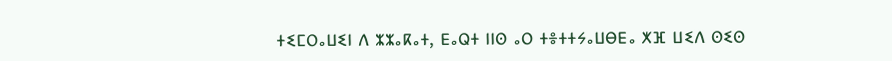ⵜⵉⵎⵔⴰⵡⵉⵏ ⴷ ⵣⵣⴰⴽⴰⵜ, ⴹⴰⵕⵜ ⵏⵏⵙ ⴰⵔ ⵜⴻⵜⵜⵢⴰⵡⴱⴹⴰ ⵅⴼ ⵡⵉⴷ ⵙⵉⵙ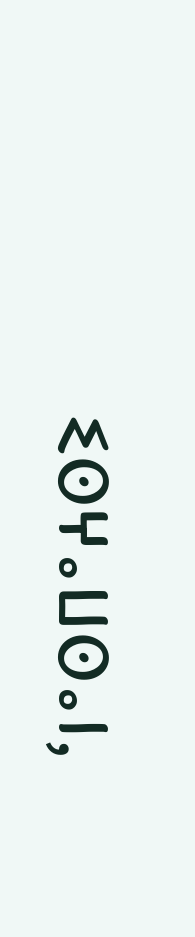ⵉⵙⵖⴰⵡⵙⴰⵏ,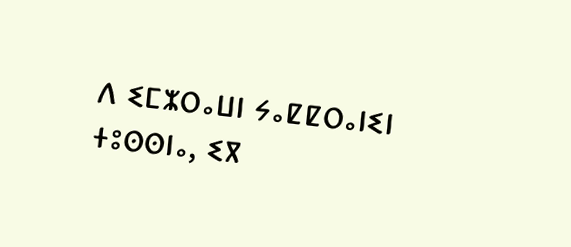ⴷ ⵉⵎⵣⵔⴰⵡⵏ ⵢⴰⵇⵇⵔⴰⵏⵉⵏ ⵜⵓⵙⵙⵏⴰ, ⵉⴳ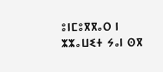ⵓⵏⵎⵓⴳⴳⴰⵔ ⵏ ⵣⵣⴰⵡⵉⵜ ⵢⴰⵏ ⵙⴳ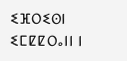ⵉⴼⵔⵉⵙⵏ ⵉⵎⵇⵇⵔⴰⵏⵏ ⵏ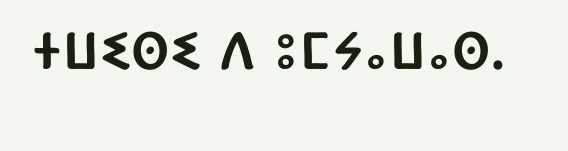ⵜⵡⵉⵙⵉ ⴷ ⵓⵎⵢⴰⵡⴰⵙ.